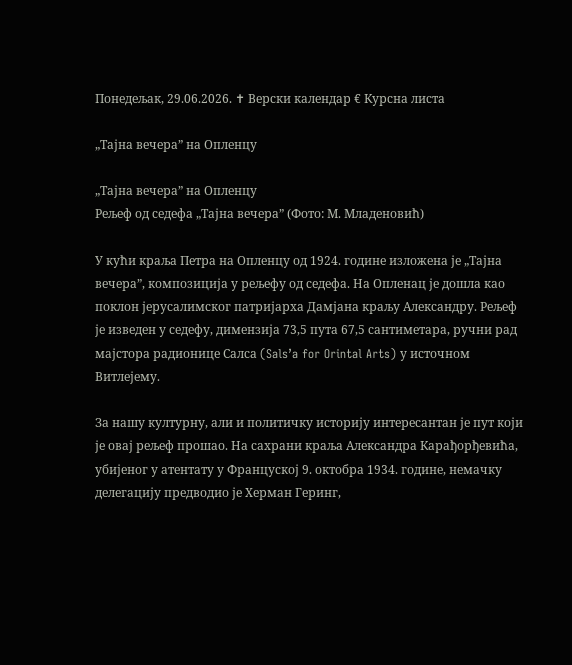Понедељак, 29.06.2026. ✝ Верски календар € Курсна листа

„Тајна вечера” на Опленцу

„Тајна вечера” на Опленцу
Рељеф од седефа „Тајна вечера” (Фото: М. Младеновић)

У кући краља Петра на Опленцу од 1924. године изложена је „Тајна вечера”, композиција у рељефу од седефа. На Опленац је дошла као поклон јерусалимског патријарха Дамјана краљу Александру. Рељеф је изведен у седефу, димензија 73,5 пута 67,5 сантиметара, ручни рад мајстора радионице Салса (Sals’a for Orintal Arts) у источном Витлејему.

За нашу културну, али и политичку историју интересантан је пут који је овај рељеф прошао. На сахрани краља Александра Карађорђевића, убијеног у атентату у Француској 9. октобра 1934. године, немачку делегацију предводио је Херман Геринг,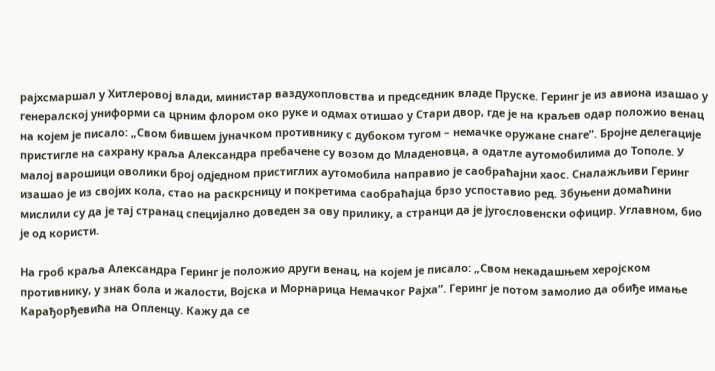рајхсмаршал у Хитлеровој влади, министар ваздухопловства и председник владе Пруске. Геринг је из авиона изашао у генералској униформи са црним флором око руке и одмах отишао у Стари двор, где је на краљев одар положио венац на којем је писало: „Свом бившем јуначком противнику с дубоком тугом – немачке оружане снаге”. Бројне делегације пристигле на сахрану краља Александра пребачене су возом до Младеновца, а одатле аутомобилима до Тополе. У малој варошици оволики број одједном пристиглих аутомобила направио је саобраћајни хаос. Сналажљиви Геринг изашао је из својих кола, стао на раскрсницу и покретима саобраћајца брзо успоставио ред. Збуњени домаћини мислили су да је тај странац специјално доведен за ову прилику, а странци да је југословенски официр. Углавном, био је од користи.

На гроб краља Александра Геринг је положио други венац, на којем је писало: „Свом некадашњем херојском противнику, у знак бола и жалости, Војска и Морнарица Немачког Рајха”. Геринг је потом замолио да обиђе имање Карађорђевића на Опленцу. Кажу да се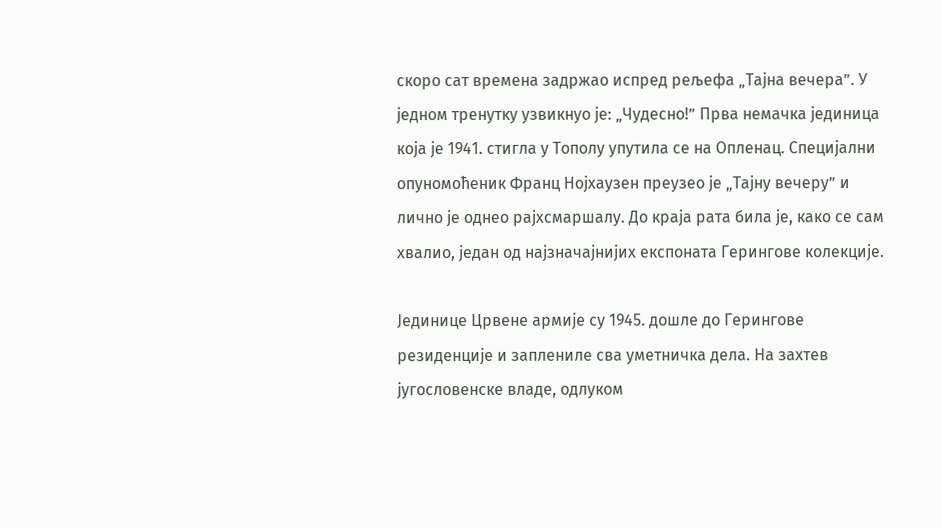скоро сат времена задржао испред рељефа „Тајна вечера”. У једном тренутку узвикнуо је: „Чудесно!” Прва немачка јединица која је 1941. стигла у Тополу упутила се на Опленац. Специјални опуномоћеник Франц Нојхаузен преузео је „Тајну вечеру” и лично је однео рајхсмаршалу. До краја рата била је, како се сам хвалио, један од најзначајнијих експоната Герингове колекције.

Јединице Црвене армије су 1945. дошле до Герингове резиденције и заплениле сва уметничка дела. На захтев југословенске владе, одлуком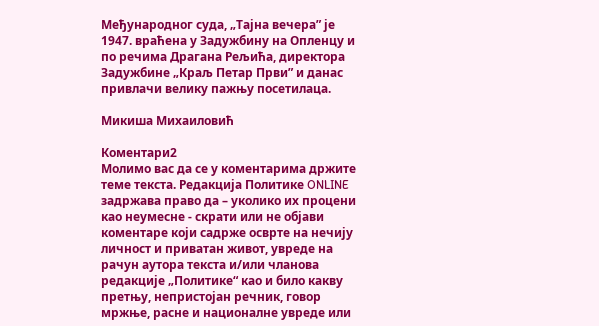Међународног суда, „Тајна вечера” је 1947. враћена у Задужбину на Опленцу и по речима Драгана Рељића, директора Задужбине „Краљ Петар Први” и данас привлачи велику пажњу посетилаца.

Микиша Михаиловић

Коментари2
Молимо вас да се у коментарима држите теме текста. Редакција Политике ONLINE задржава право да – уколико их процени као неумесне - скрати или не објави коментаре који садрже осврте на нечију личност и приватан живот, увреде на рачун аутора текста и/или чланова редакције „Политике“ као и било какву претњу, непристојан речник, говор мржње, расне и националне увреде или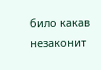било какав незаконит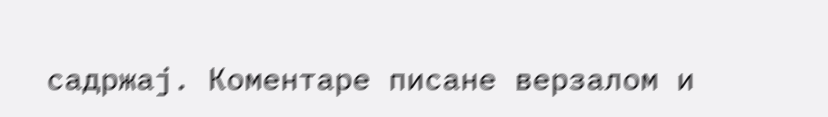садржај. Коментаре писане верзалом и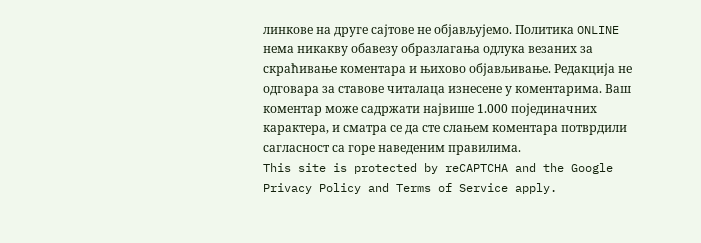линкове на друге сајтове не објављујемо. Политика ONLINE нема никакву обавезу образлагања одлука везаних за скраћивање коментара и њихово објављивање. Редакција не одговара за ставове читалаца изнесене у коментарима. Ваш коментар може садржати највише 1.000 појединачних карактера, и сматра се да сте слањем коментара потврдили сагласност са горе наведеним правилима.
This site is protected by reCAPTCHA and the Google Privacy Policy and Terms of Service apply.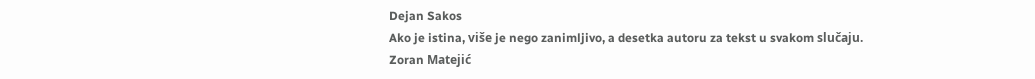Dejan Sakos
Ako je istina, više je nego zanimljivo, a desetka autoru za tekst u svakom slučaju.
Zoran Matejić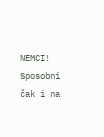NEMCI! Sposobni čak i na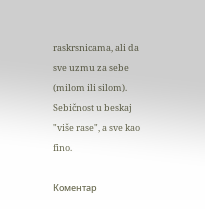raskrsnicama, ali da sve uzmu za sebe (milom ili silom). Sebičnost u beskaj "više rase", a sve kao fino.

Комeнтар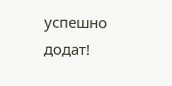успeшно додат!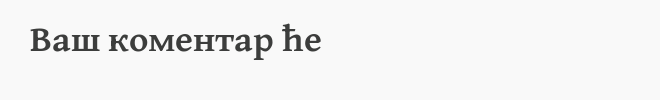Ваш комeнтар ћe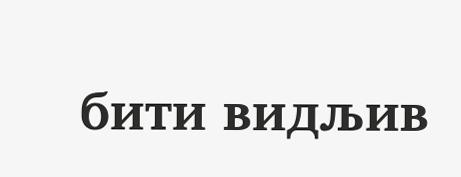бити видљив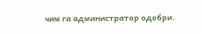чим га администратор одобри.